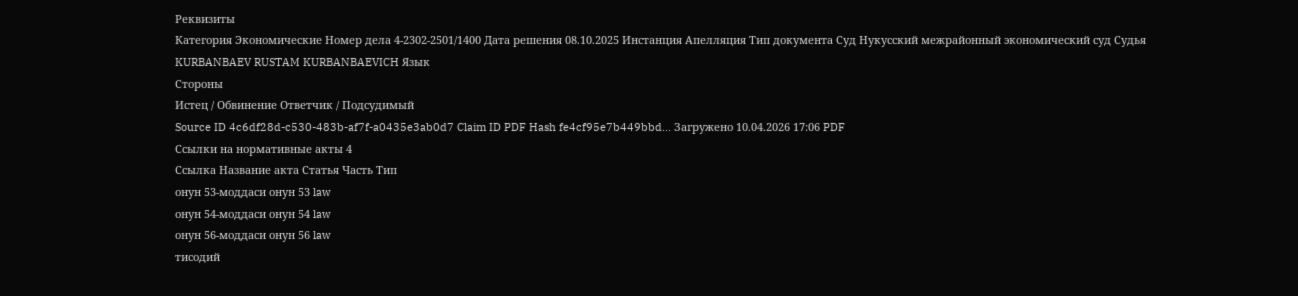Реквизиты
Категория Экономические Номер дела 4-2302-2501/1400 Дата решения 08.10.2025 Инстанция Апелляция Тип документа Суд Нукусский межрайонный экономический суд Судья KURBANBAEV RUSTAM KURBANBAEVICH Язык
Стороны
Истец / Обвинение Ответчик / Подсудимый
Source ID 4c6df28d-c530-483b-af7f-a0435e3ab0d7 Claim ID PDF Hash fe4cf95e7b449bbd... Загружено 10.04.2026 17:06 PDF
Ссылки на нормативные акты 4
Ссылка Название акта Статья Часть Тип
онун 53-моддаси онун 53 law
онун 54-моддаси онун 54 law
онун 56-моддаси онун 56 law
тисодий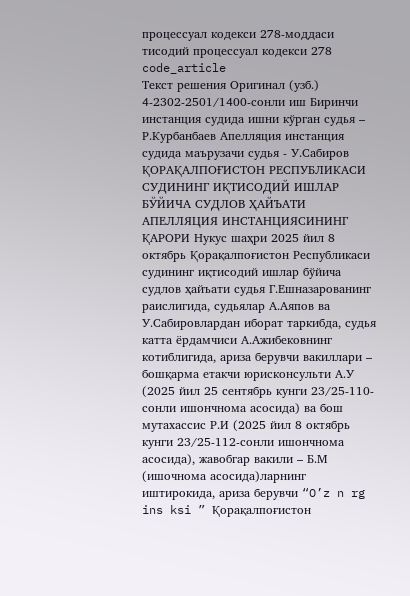процессуал кодекси 278-моддаси тисодий процессуал кодекси 278 code_article
Текст решения Оригинал (узб.)
4-2302-2501/1400-сонли иш Биринчи инстанция судида ишни кўрган судья – Р.Курбанбаев Апелляция инстанция судида маърузачи судья - У.Сабиров ҚОРАҚАЛПОҒИСТОН РЕСПУБЛИКАСИ СУДИНИНГ ИҚТИСОДИЙ ИШЛАР БЎЙИЧА СУДЛОВ ҲАЙЪАТИ АПЕЛЛЯЦИЯ ИНСТАНЦИЯСИНИНГ ҚАРОРИ Нукус шаҳри 2025 йил 8 октябрь Қорақалпоғистон Республикаси судининг иқтисодий ишлар бўйича судлов ҳайъати судья Г.Ешназарованинг раислигида, судьялар А.Аяпов ва У.Сабировлардан иборат таркибда, судья катта ёрдамчиси А.Ажибековнинг котиблигида, ариза берувчи вакиллари – бошқарма етакчи юрисконсульти А.У (2025 йил 25 сентябрь кунги 23/25-110-сонли ишончнома асосида) ва бош мутахассис Р.И (2025 йил 8 октябрь кунги 23/25-112-сонли ишончнома асосида), жавобгар вакили – Б.М (ишочнома асосида)ларнинг иштирокида, ариза берувчи “O’z n rg ins ksi ” Қорақалпоғистон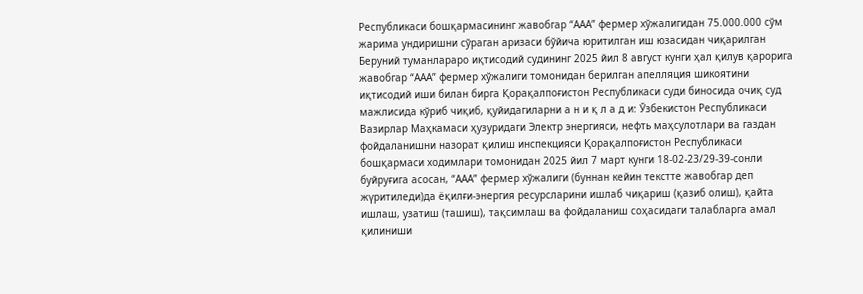Республикаси бошқармасининг жавобгар “ААА” фермер хўжалигидан 75.000.000 сўм жарима ундиришни сўраган аризаси бўйича юритилган иш юзасидан чиқарилган Беруний туманлараро иқтисодий судининг 2025 йил 8 август кунги ҳал қилув қарорига жавобгар “ААА” фермер хўжалиги томонидан берилган апелляция шикоятини иқтисодий иши билан бирга Қорақалпоғистон Республикаси суди биносида очиқ суд мажлисида кўриб чиқиб, қуйидагиларни а н и қ л а д и: Ўзбекистон Республикаси Вазирлар Маҳкамаси ҳузуридаги Электр энергияси, нефть маҳсулотлари ва газдан фойдаланишни назорат қилиш инспекцияси Қорақалпоғистон Республикаси бошқармаси ходимлари томонидан 2025 йил 7 март кунги 18-02-23/29-39-сонли буйруғига асосан, “ААА” фермер хўжалиги (буннан кейин текстте жавобгар деп жүритиледи)да ёқилғи-энергия ресурсларини ишлаб чиқариш (қазиб олиш), қайта ишлаш, узатиш (ташиш), тақсимлаш ва фойдаланиш соҳасидаги талабларга амал қилиниши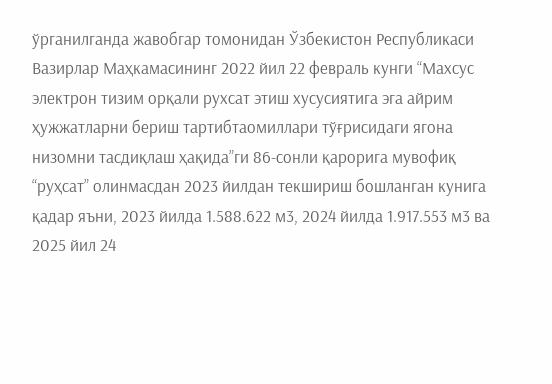ўрганилганда жавобгар томонидан Ўзбекистон Республикаси Вазирлар Маҳкамасининг 2022 йил 22 февраль кунги “Махсус электрон тизим орқали рухсат этиш хусусиятига эга айрим ҳужжатларни бериш тартибтаомиллари тўғрисидаги ягона низомни тасдиқлаш ҳақида”ги 86-сонли қарорига мувофиқ “руҳсат” олинмасдан 2023 йилдан текшириш бошланган кунига қадар яъни, 2023 йилда 1.588.622 м3, 2024 йилда 1.917.553 м3 ва 2025 йил 24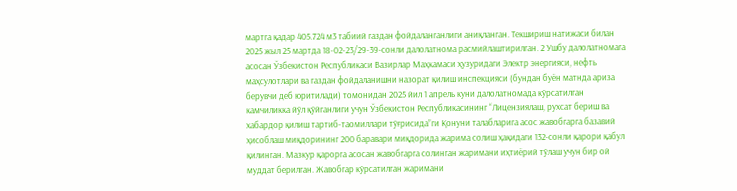мартга қадар 405.724 м3 табиий газдан фойдаланганлиги аниқланган. Текшириш натижаси билан 2025 жыл 25 мартда 18-02-23/29-39-сонли далолатнома расмийлаштирилган. 2 Ушбу далолатномага асосан Ўзбекистон Республикаси Вазирлар Маҳкамаси ҳузуридаги Электр энергияси, нефть маҳсулотлари ва газдан фойдаланишни назорат қилиш инспекцияси (бундан буён матнда ариза берувчи деб юритилади) томонидан 2025 йил 1 апрель куни далолатномада кўрсатилган камчиликка йўл қўйганлиги учун Ўзбекистон Республикасининг “Лицензиялаш, рухсат бериш ва хабардор қилиш тартиб-таомиллари тўғрисида”ги Қонуни талабларига асос жавобгарга базавий ҳисоблаш миқдорининг 200 баравари миқдорида жарима солиш ҳақидаги 132-сонли қарори қабул қилинган. Мазкур қарорга асосан жавобгарга солинган жаримани иҳтиёрий тўлаш учун бир ой муддат берилган. Жавобгар кўрсатилган жаримани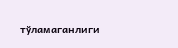тўламаганлиги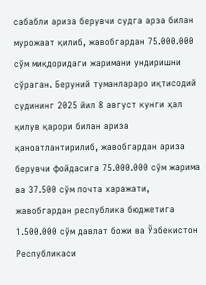сабабли ариза берувчи судга арза билан мурожаат қилиб, жавобгардан 75.000.000 сўм миқдоридаги жаримани ундиришни сўраган. Беруний туманлараро иқтисодий судининг 2025 йил 8 август кунги ҳал қилув қарори билан ариза қаноатлантирилиб, жавобгардан ариза берувчи фойдасига 75.000.000 сўм жарима ва 37.500 сўм почта харажати, жавобгардан республика бюджетига 1.500.000 сўм давлат божи ва Ўзбекистон Республикаси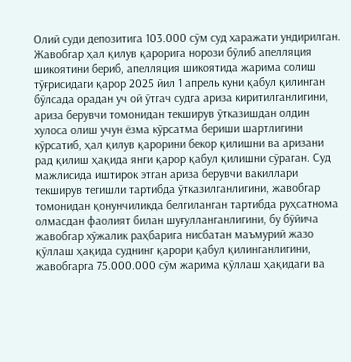Олий суди депозитига 103.000 сўм суд харажати ундирилган. Жавобгар ҳал қилув қарорига норози бўлиб апелляция шикоятини бериб, апелляция шикоятида жарима солиш тўғрисидаги қарор 2025 йил 1 апрель куни қабул қилинган бўлсада орадан уч ой ўтгач судга ариза киритилганлигини, ариза берувчи томонидан текширув ўтказишдан олдин хулоса олиш учун ёзма кўрсатма бериши шартлигини кўрсатиб, ҳал қилув қарорини бекор қилишни ва аризани рад қилиш ҳақида янги қарор қабул қилишни сўраган. Суд мажлисида иштирок этган ариза берувчи вакиллари текширув тегишли тартибда ўтказилганлигини, жавобгар томонидан қонунчиликда белгиланган тартибда руҳсатнома олмасдан фаолият билан шуғулланганлигини, бу бўйича жавобгар хўжалик раҳбарига нисбатан маъмурий жазо қўллаш ҳақида суднинг қарори қабул қилинганлигини, жавобгарга 75.000.000 сўм жарима қўллаш ҳақидаги ва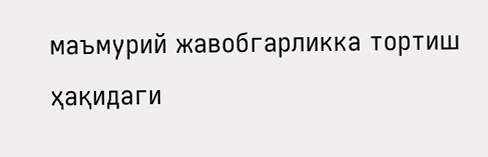маъмурий жавобгарликка тортиш ҳақидаги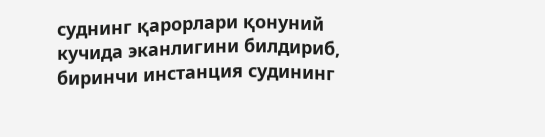суднинг қарорлари қонуний кучида эканлигини билдириб, биринчи инстанция судининг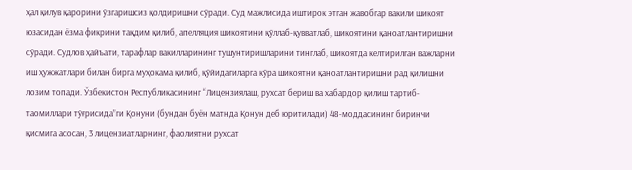ҳал қилув қарорини ўзгаришсиз қолдиришни сўради. Суд мажлисида иштирок этган жавобгар вакили шикоят юзасидан ёзма фикрини тақдим қилиб, апелляция шикоятини қўллаб-қувватлаб, шикоятини қаноатлантиришни сўради. Судлов ҳайъати, тарафлар вакилларининг тушунтиришларини тинглаб, шикоятда келтирилган важларни иш ҳужжатлари билан бирга муҳокама қилиб, қўйидагиларга кўра шикоятни қаноатлантиришни рад қилишни лозим топади. Ўзбекистон Республикасининг “Лицензиялаш, рухсат бериш ва хабардор қилиш тартиб-таомиллари тўғрисида”ги Қонуни (бундан буён матнда Қонун деб юритилади) 48-моддасининг биринчи қисмига асосан, 3 лицензиатларнинг, фаолиятни рухсат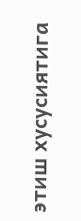этиш хусусиятига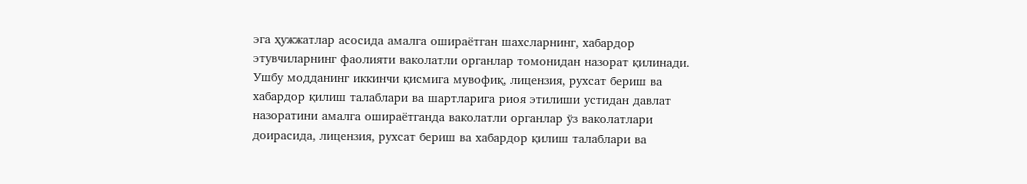эга ҳужжатлар асосида амалга ошираётган шахсларнинг, хабардор этувчиларнинг фаолияти ваколатли органлар томонидан назорат қилинади. Ушбу модданинг иккинчи қисмига мувофиқ, лицензия, рухсат бериш ва хабардор қилиш талаблари ва шартларига риоя этилиши устидан давлат назоратини амалга ошираётганда ваколатли органлар ўз ваколатлари доирасида, лицензия, рухсат бериш ва хабардор қилиш талаблари ва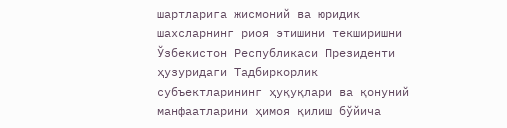шартларига жисмоний ва юридик шахсларнинг риоя этишини текширишни Ўзбекистон Республикаси Президенти ҳузуридаги Тадбиркорлик субъектларининг ҳуқуқлари ва қонуний манфаатларини ҳимоя қилиш бўйича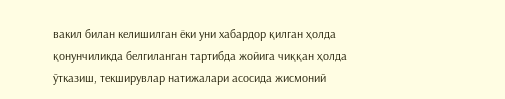вакил билан келишилган ёки уни хабардор қилган ҳолда қонунчиликда белгиланган тартибда жойига чиққан ҳолда ўтказиш, текширувлар натижалари асосида жисмоний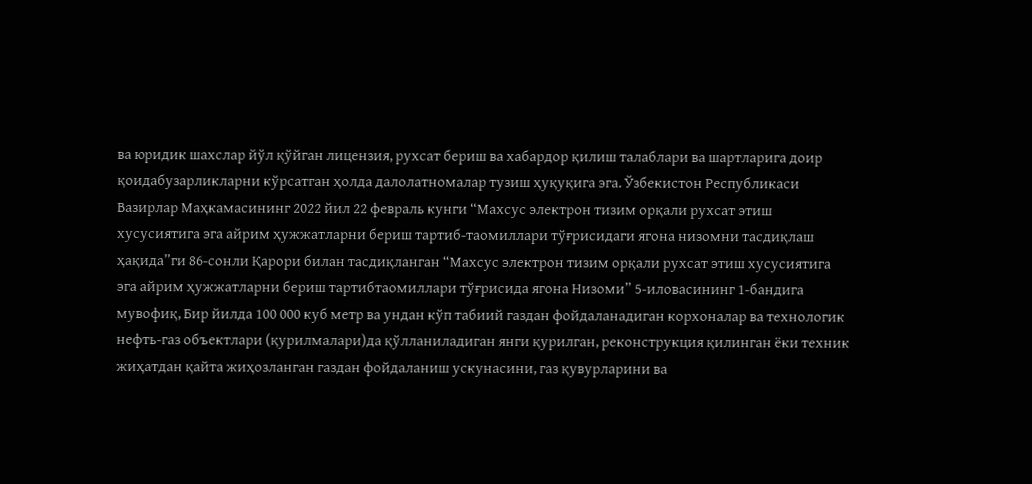ва юридик шахслар йўл қўйган лицензия, рухсат бериш ва хабардор қилиш талаблари ва шартларига доир қоидабузарликларни кўрсатган ҳолда далолатномалар тузиш ҳуқуқига эга. Ўзбекистон Республикаси Вазирлар Маҳкамасининг 2022 йил 22 февраль кунги “Махсус электрон тизим орқали рухсат этиш хусусиятига эга айрим ҳужжатларни бериш тартиб-таомиллари тўғрисидаги ягона низомни тасдиқлаш ҳақида”ги 86-сонли Қарори билан тасдиқланган “Махсус электрон тизим орқали рухсат этиш хусусиятига эга айрим ҳужжатларни бериш тартибтаомиллари тўғрисида ягона Низоми” 5-иловасининг 1-бандига мувофиқ, Бир йилда 100 000 куб метр ва ундан кўп табиий газдан фойдаланадиган корхоналар ва технологик нефть-газ объектлари (қурилмалари)да қўлланиладиган янги қурилган, реконструкция қилинган ёки техник жиҳатдан қайта жиҳозланган газдан фойдаланиш ускунасини, газ қувурларини ва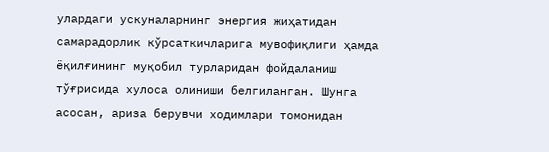улардаги ускуналарнинг энергия жиҳатидан самарадорлик кўрсаткичларига мувофиқлиги ҳамда ёқилғининг муқобил турларидан фойдаланиш тўғрисида хулоса олиниши белгиланган. Шунга асосан, ариза берувчи ходимлари томонидан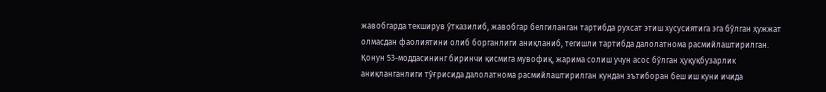жавобгарда текширув ўтказилиб, жавобгар белгиланган тартибда рухсат этиш хусусиятига эга бўлган ҳужжат олмасдан фаолиятини олиб борганлиги аниқланиб, тегишли тартибда далолатнома расмийлаштирилган. Қонун 53-моддасининг биринчи қисмига мувофиқ, жарима солиш учун асос бўлган ҳуқуқбузарлик аниқланганлиги тўғрисида далолатнома расмийлаштирилган кундан эътиборан беш иш куни ичида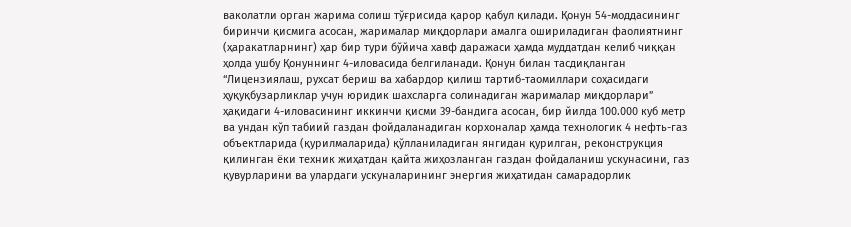ваколатли орган жарима солиш тўғрисида қарор қабул қилади. Қонун 54-моддасининг биринчи қисмига асосан, жарималар миқдорлари амалга ошириладиган фаолиятнинг (ҳаракатларнинг) ҳар бир тури бўйича хавф даражаси ҳамда муддатдан келиб чиққан ҳолда ушбу Қонуннинг 4-иловасида белгиланади. Қонун билан тасдиқланган “Лицензиялаш, рухсат бериш ва хабардор қилиш тартиб-таомиллари соҳасидаги ҳуқуқбузарликлар учун юридик шахсларга солинадиган жарималар миқдорлари” ҳақидаги 4-иловасининг иккинчи қисми 39-бандига асосан, бир йилда 100.000 куб метр ва ундан кўп табиий газдан фойдаланадиган корхоналар ҳамда технологик 4 нефть-газ объектларида (қурилмаларида) қўлланиладиган янгидан қурилган, реконструкция қилинган ёки техник жиҳатдан қайта жиҳозланган газдан фойдаланиш ускунасини, газ қувурларини ва улардаги ускуналарининг энергия жиҳатидан самарадорлик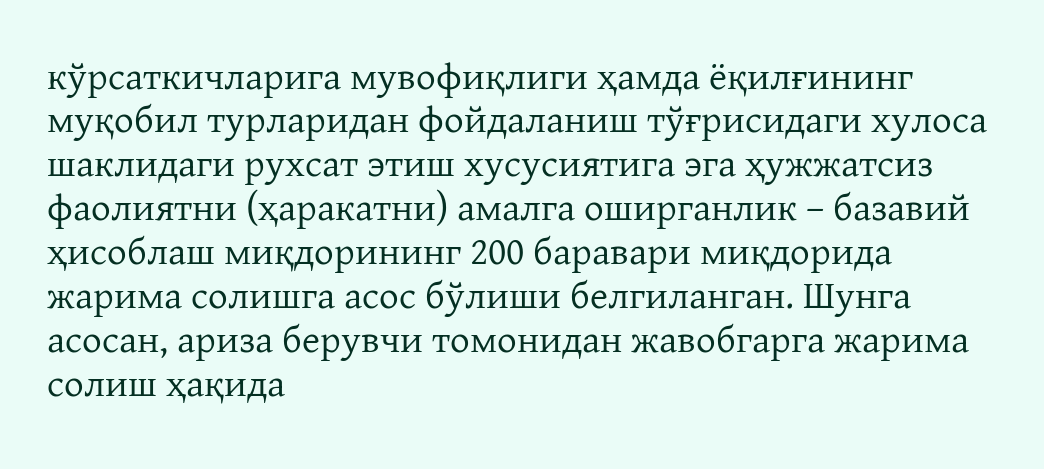кўрсаткичларига мувофиқлиги ҳамда ёқилғининг муқобил турларидан фойдаланиш тўғрисидаги хулоса шаклидаги рухсат этиш хусусиятига эга ҳужжатсиз фаолиятни (ҳаракатни) амалга оширганлик – базавий ҳисоблаш миқдорининг 200 баравари миқдорида жарима солишга асос бўлиши белгиланган. Шунга асосан, ариза берувчи томонидан жавобгарга жарима солиш ҳақида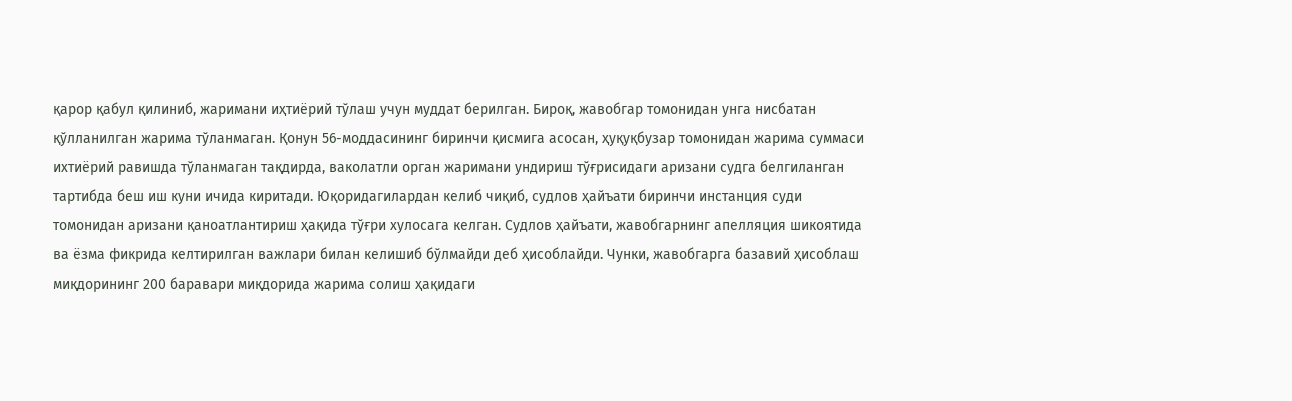қарор қабул қилиниб, жаримани иҳтиёрий тўлаш учун муддат берилган. Бироқ, жавобгар томонидан унга нисбатан қўлланилган жарима тўланмаган. Қонун 56-моддасининг биринчи қисмига асосан, ҳуқуқбузар томонидан жарима суммаси ихтиёрий равишда тўланмаган тақдирда, ваколатли орган жаримани ундириш тўғрисидаги аризани судга белгиланган тартибда беш иш куни ичида киритади. Юқоридагилардан келиб чиқиб, судлов ҳайъати биринчи инстанция суди томонидан аризани қаноатлантириш ҳақида тўғри хулосага келган. Судлов ҳайъати, жавобгарнинг апелляция шикоятида ва ёзма фикрида келтирилган важлари билан келишиб бўлмайди деб ҳисоблайди. Чунки, жавобгарга базавий ҳисоблаш миқдорининг 200 баравари миқдорида жарима солиш ҳақидаги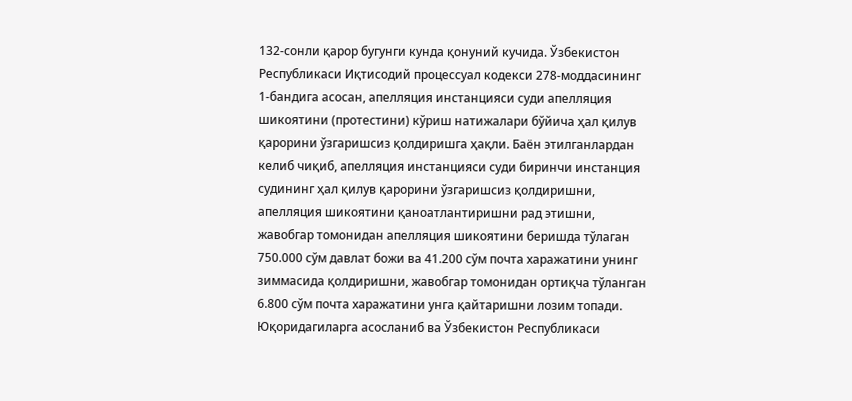132-сонли қарор бугунги кунда қонуний кучида. Ўзбекистон Республикаси Иқтисодий процессуал кодекси 278-моддасининг 1-бандига асосан, апелляция инстанцияси суди апелляция шикоятини (протестини) кўриш натижалари бўйича ҳал қилув қарорини ўзгаришсиз қолдиришга ҳақли. Баён этилганлардан келиб чиқиб, апелляция инстанцияси суди биринчи инстанция судининг ҳал қилув қарорини ўзгаришсиз қолдиришни, апелляция шикоятини қаноатлантиришни рад этишни, жавобгар томонидан апелляция шикоятини беришда тўлаган 750.000 сўм давлат божи ва 41.200 сўм почта харажатини унинг зиммасида қолдиришни, жавобгар томонидан ортиқча тўланган 6.800 сўм почта харажатини унга қайтаришни лозим топади. Юқоридагиларга асосланиб ва Ўзбекистон Республикаси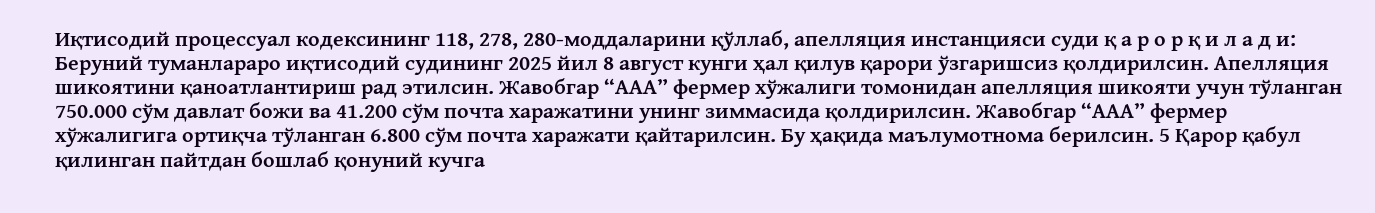Иқтисодий процессуал кодексининг 118, 278, 280-моддаларини қўллаб, апелляция инстанцияси суди қ а р о р қ и л а д и: Беруний туманлараро иқтисодий судининг 2025 йил 8 август кунги ҳал қилув қарори ўзгаришсиз қолдирилсин. Апелляция шикоятини қаноатлантириш рад этилсин. Жавобгар “ААА” фермер хўжалиги томонидан апелляция шикояти учун тўланган 750.000 сўм давлат божи ва 41.200 сўм почта харажатини унинг зиммасида қолдирилсин. Жавобгар “ААА” фермер хўжалигига ортиқча тўланган 6.800 сўм почта харажати қайтарилсин. Бу ҳақида маълумотнома берилсин. 5 Қарор қабул қилинган пайтдан бошлаб қонуний кучга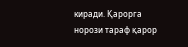киради. Қарорга норози тараф қарор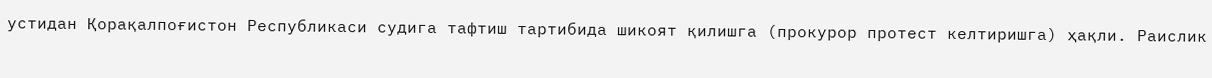устидан Қорақалпоғистон Республикаси судига тафтиш тартибида шикоят қилишга (прокурор протест келтиришга) ҳақли. Раислик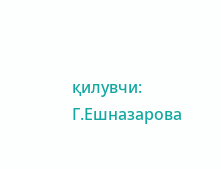қилувчи: Г.Ешназарова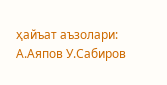ҳайъат аъзолари: А.Аяпов У.Сабиров